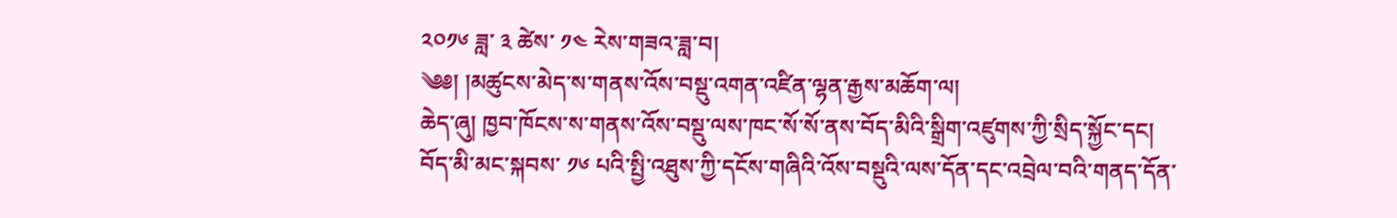༢༠༡༦ ཟླ་ ༣ ཚེས་ ༡༤ རེས་གཟའ་ཟླ་བ།
༄༅། །མཚུངས་མེད་ས་གནས་འོས་བསྡུ་འགན་འཛིན་ལྷན་རྒྱས་མཆོག་ལ།
ཆེད་ཞུ། ཁྱབ་ཁོངས་ས་གནས་འོས་བསྡུ་ལས་ཁང་སོ་སོ་ནས་བོད་མིའི་སྒྲིག་འཛུགས་ཀྱི་སྲིད་སྐྱོང་དང། བོད་མི་མང་སྐབས་ ༡༦ པའི་སྤྱི་འཐུས་ཀྱི་དངོས་གཞིའི་འོས་བསྡུའི་ལས་དོན་དང་འབྲེལ་བའི་གནད་དོན་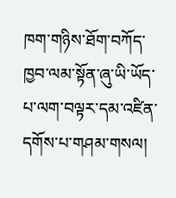ཁག་གཉིས་ཐོག་བཀོད་ཁྱབ་ལམ་སྟོན་ཞུ་ཡི་ཡོད་པ་ལག་བལྟར་དམ་འཛིན་དགོས་པ་གཤམ་གསལ།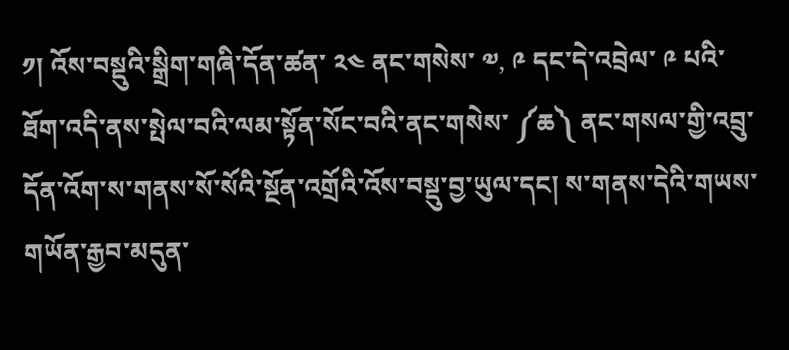༡། འོས་བསྡུའི་སྒྲིག་གཞི་དོན་ཚན་ ༢༤ ནང་གསེས་ ༧, ༩ དང་དེ་འབྲེལ་ ༩ པའི་ཐོག་འདི་ནས་སྤེལ་བའི་ལམ་སྟོན་སོང་བའི་ནང་གསེས་ ༼ཆ༽ ནང་གསལ་གྱི་འབྲུ་དོན་འོག་ས་གནས་སོ་སོའི་སྔོན་འགྲོའི་འོས་བསྡུ་བྱ་ཡུལ་དང། ས་གནས་དེའི་གཡས་གཡོན་རྒྱབ་མདུན་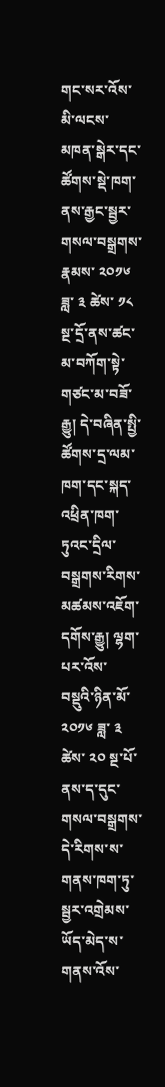གང་སར་འོས་མི་ལངས་མཁན་སྒེར་དང་ཚོགས་སྡེ་ཁག་ནས་རྒྱང་སྦྱར་གསལ་བསྒྲགས་རྣམས་ ༢༠༡༦ ཟླ་ ༣ ཚེས་ ༡༨ སྔ་དྲོ་ནས་ཚང་མ་བཀོག་སྟེ་གཙང་མ་བཟོ་རྒྱུ། དེ་བཞིན་སྤྱི་ཚོགས་དྲ་ལམ་ཁག་དང་སྐད་འཕྲིན་ཁག་ཏུའང་དྲིལ་བསྒྲགས་རིགས་མཚམས་འཇོག་དགོས་རྒྱུ། ལྷག་པར་འོས་ བསྡུའི་ཉིན་མོ་ ༢༠༡༦ ཟླ་ ༣ ཚེས་ ༢༠ སྔ་པོ་ནས་ད་དུང་གསལ་བསྒྲགས་དེ་རིགས་ས་གནས་ཁག་ཏུ་སྦྱར་འགྲེམས་ཡོད་མེད་ས་གནས་འོས་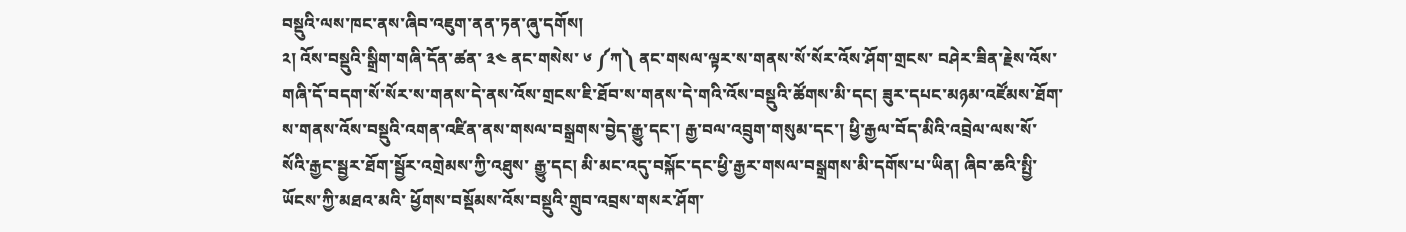བསྡུའི་ལས་ཁང་ནས་ཞིབ་འཇུག་ནན་ཏན་ཞུ་དགོས།
༢། འོས་བསྡུའི་སྒྲིག་གཞི་དོན་ཚན་ ༣༤ ནང་གསེས་ ༦ ༼ཀ༽ ནང་གསལ་ལྟར་ས་གནས་སོ་སོར་འོས་ཤོག་གྲངས་ བཤེར་ཟིན་རྗེས་འོས་གཞི་དོ་བདག་སོ་སོར་ས་གནས་དེ་ནས་འོས་གྲངས་ཇི་ཐོབ་ས་གནས་དེ་གའི་འོས་བསྡུའི་ཚོགས་མི་དང། ཟུར་དཔང་མཉམ་འཛོམས་ཐོག་ས་གནས་འོས་བསྡུའི་འགན་འཛིན་ནས་གསལ་བསྒྲགས་བྱེད་རྒྱུ་དང་། རྒྱ་བལ་འབྲུག་གསུམ་དང་། ཕྱི་རྒྱལ་བོད་མིའི་འབྲེལ་ལས་སོ་སོའི་རྒྱང་སྦྱར་ཐོག་སྦྱོར་འགྲེམས་ཀྱི་འཐུས་ རྒྱུ་དང། མི་མང་འདུ་བསྐོང་དང་ཕྱི་རྒྱར་གསལ་བསྒྲགས་མི་དགོས་པ་ཡིན། ཞིབ་ཆའི་སྤྱི་ཡོངས་ཀྱི་མཐའ་མའི་ ཕྱོགས་བསྡོམས་འོས་བསྡུའི་གྲུབ་འབྲས་གསར་ཤོག་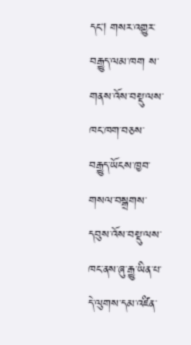དང། གསར་འགྱུར་བརྒྱུད་ལམ་ཁག ས་གནས་འོས་བསྡུ་ལས་ཁང་ཁག་བཅས་བརྒྱུད་ཡོངས་ཁྱབ་གསལ་བསྒྲགས་དབུས་འོས་བསྡུ་ལས་ཁང་ནས་ཞུ་རྒྱུ་ཡིན་པ་དེ་ལུགས་དམ་འཛིན་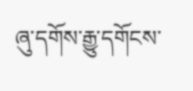ཞུ་དགོས་རྒྱུ་དགོངས་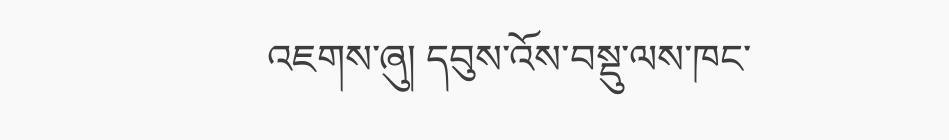འཇགས་ཞུ། དབུས་འོས་བསྡུ་ལས་ཁང་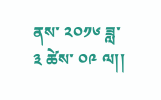ནས་ ༢༠༡༦ ཟླ་ ༣ ཚེས་ ༠༩ ལ།།